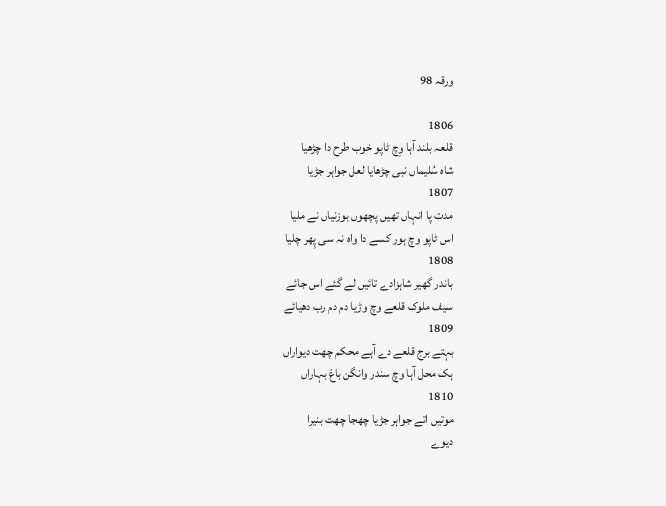ورقہ 98

1806
قلعہ بلند آہا وِچ ٹاپو خوب طرح دا چڑھیا
شاہ سُلیماں نبی چڑھایا لعل جواہر جڑیا
1807
مدت پا انہاں تھیں پچھوں بوزنیاں نے ملیا
اس ٹاپو وچ ہور کسے دا واہ نہ سی پِھر چلیا
1808
باندر گھیر شاہزادے تائیں لے گئے اس جائے
سیف ملوک قلعے وچ وڑیا دم دم رب دھیائے
1809
بہتے برج قلعے دے آہے محکم چھت دیواراں
ہک محل آہا وچ سندر وانگن باغ بہاراں
1810
موتیں اتے جواہر جڑیا چھجا چھت بنیرا
دیوے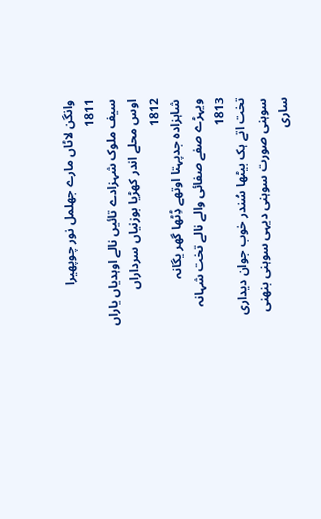وانگن لاٹاں مارے جھلمل نور چوپھیرا
1811
سیف ملوک شہزادے تائیں نالے اوہدیاں یاراں
اوس محلے اندر کھڑیا بوزنیاں سرداراں
1812
شاہزادہ جدپہتا اوتھے ڈِٹھا گھر یگانہ
ویہڑے صفے صفائی والے نالے تخت شہانہ
1813
تخت اتے ہک بیٹھا سُندر خوب جوان دیداری
سوہنی صورت سوہنی دیہی سوہنی بنھنی ساری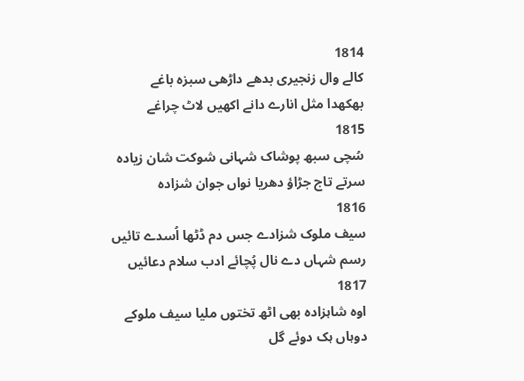1814
کالے وال زنجیری بدھے داڑھی سبزہ باغے
بھکھدا مثل انارے دانے اکھیں لاٹ چراغے
1815
سُچی سبھ پوشاک شہانی شوکت شان زیادہ
سرتے تاج جڑاؤ دھریا نواں جوان شزادہ
1816
سیف ملوک شزادے جس دم ڈٹھا اُسدے تائیں
رسم شہاں دے نال پُچائے ادب سلام دعائیں
1817
اوہ شاہزادہ بھی اٹھ تختوں ملیا سیف ملوکے
دوہاں ہک دوئے گل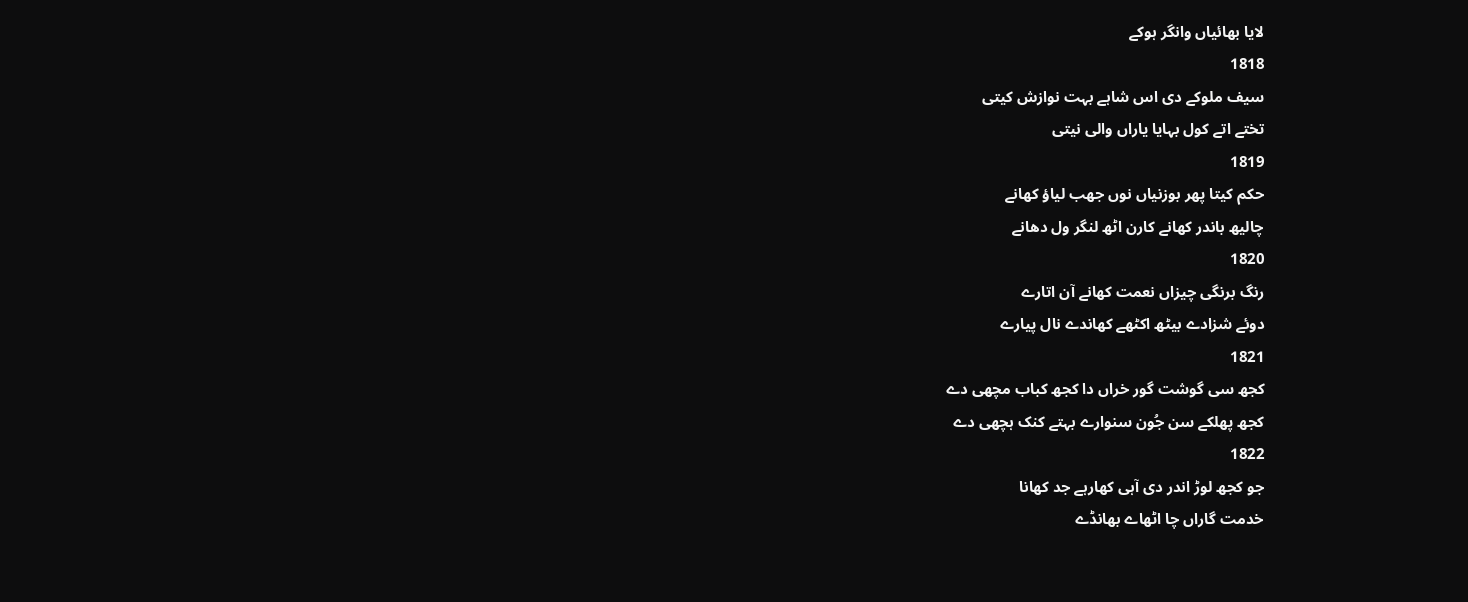لایا بھائیاں وانگر ہوکے
1818
سیف ملوکے دی اس شاہے بہت نوازش کیتی
تختے اتے کول بہایا یاراں والی نیتی
1819
حکم کیتا پھر بوزنیاں نوں جھب لیاؤ کھانے
چالیھ باندر کھانے کارن اٹھ لنگر ول دھانے
1820
رنگ برنگی چیزاں نعمت کھانے آن اتارے
دوئے شزادے بیٹھ اکٹھے کھاندے نال پیارے
1821
کجھ سی گوشت گور خراں دا کجھ کباب مچھی دے
کجھ پھلکے سن جُون سنوارے بہتے کنک ہچھی دے
1822
جو کجھ لوڑ اندر دی آہی کھارہے جد کھانا
خدمت گاراں چا اٹھاے بھانڈے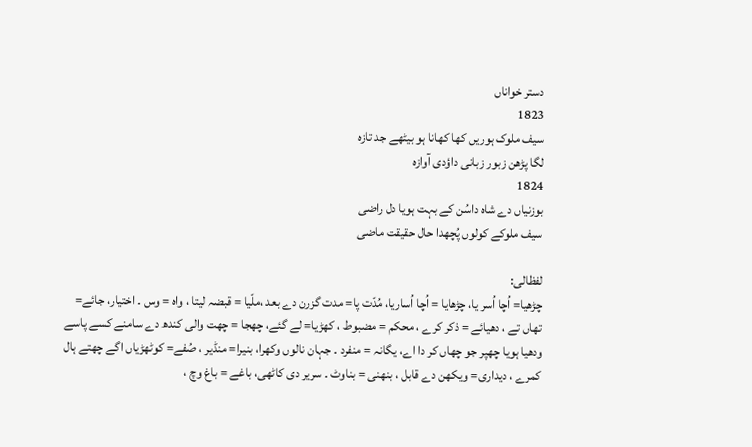دستر خواناں
1823
سیف ملوک ہوریں کھا کھانا ہو بیٹھے جد تازہ
لگا پڑھن زبور زبانی داؤدی آوازہ
1824
بوزنیاں دے شاہ داسُن کے بہت ہویا دل راضی
سیف ملوکے کولوں پُچھدا حال حقیقت ماضی

لفظالی:
چڑھیا= اُچا اُسر یا، چڑھایا = اُچا اُساریا، مُدّت پا= مدت گزرن دے بعد ،ملّیا = قبضہ لیتا ، واہ = وس ۔ اختیار، جائے= تھاں تے ، دھیائے = ذکر کرے ، محکم = مضبوط ، کھڑیا= لے گئے، چھجا = چھت والی کندھ دے سامنے کسے پاسے ودھیا ہویا چھپر جو چھاں کر دا اے، یگانہ = منفرد ۔ جہان نالوں وکھرا، بنیرا= منڈیر ، صُفے= کوٹھڑیاں اگے چھتے ہال کمرے ، دیداری= ویکھن دے قابل ، بنھنی = بناوٹ ۔ سریر دی کاٹھی، باغے = باغ وچ ،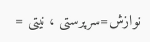نوازش=سرپرستی ، نیتی =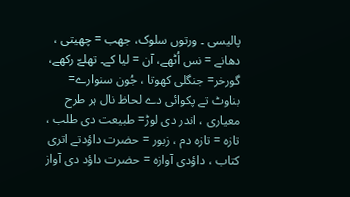پالیسی ۔ ورتوں سلوک، جھب = چھیتی ، دھانے = نس اُٹھے، آن = لیا کے۔ تھلےّ رکھے، گورخر= جنگلی کھوتا ، جُون سنوارے= بناوٹ تے پکوائی دے لحاظ نال ہر طرح معیاری ، اندر دی لوڑ= طبیعت دی طلب ، تازہ = تازہ دم ، زبور = حضرت داؤدتے اتری کتاب ، داؤدی آوازہ = حضرت داؤد دی آواز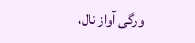ورگی آواز نال،